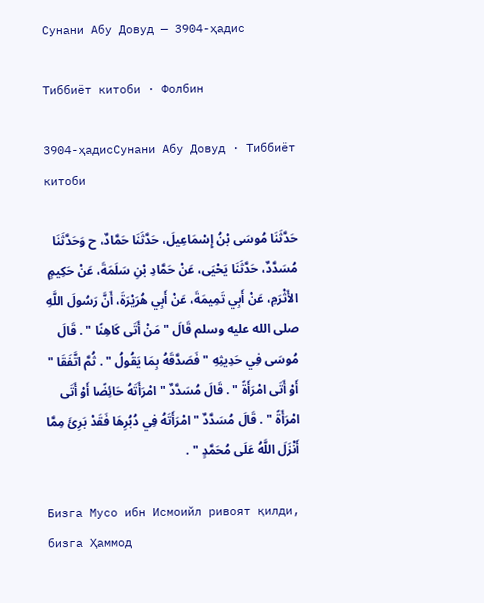Сунани Абу Довуд — 3904-ҳадис

Тиббиёт китоби · Фолбин

3904-ҳадисСунани Абу Довуд · Тиббиёт китоби

حَدَّثَنَا مُوسَى بْنُ إِسْمَاعِيلَ، حَدَّثَنَا حَمَّادٌ، ح وَحَدَّثَنَا مُسَدَّدٌ، حَدَّثَنَا يَحْيَى، عَنْ حَمَّادِ بْنِ سَلَمَةَ، عَنْ حَكِيمٍ الأَثْرَمِ، عَنْ أَبِي تَمِيمَةَ، عَنْ أَبِي هُرَيْرَةَ، أَنَّ رَسُولَ اللَّهِ صلى الله عليه وسلم قَالَ " مَنْ أَتَى كَاهِنًا " . قَالَ مُوسَى فِي حَدِيثِهِ " فَصَدَّقَهُ بِمَا يَقُولُ " . ثُمَّ اتَّفَقَا " أَوْ أَتَى امْرَأَةً " . قَالَ مُسَدَّدٌ " امْرَأَتَهُ حَائِضًا أَوْ أَتَى امْرَأَةً " . قَالَ مُسَدَّدٌ " امْرَأَتَهُ فِي دُبُرِهَا فَقَدْ بَرِئَ مِمَّا أَنْزَلَ اللَّهُ عَلَى مُحَمَّدٍ " .

Бизга Мусо ибн Исмоийл ривоят қилди, бизга Ҳаммод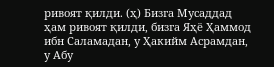ривоят қилди. (ҳ) Бизга Мусаддад ҳам ривоят қилди, бизга Яҳё Ҳаммод ибн Саламадан, у Ҳакийм Асрамдан, у Абу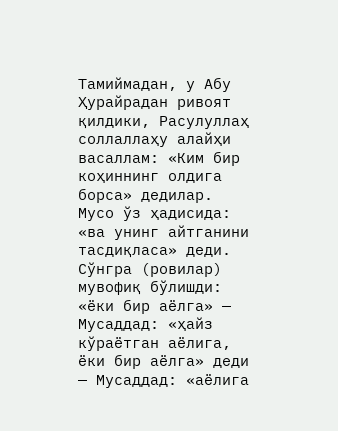Тамиймадан, у Абу Ҳурайрадан ривоят қилдики, Расулуллаҳ соллаллаҳу алайҳи васаллам: «Ким бир коҳиннинг олдига борса» дедилар. Мусо ўз ҳадисида: «ва унинг айтганини тасдиқласа» деди. Сўнгра (ровилар) мувофиқ бўлишди: «ёки бир аёлга» — Мусаддад: «ҳайз кўраётган аёлига, ёки бир аёлга» деди — Мусаддад: «аёлига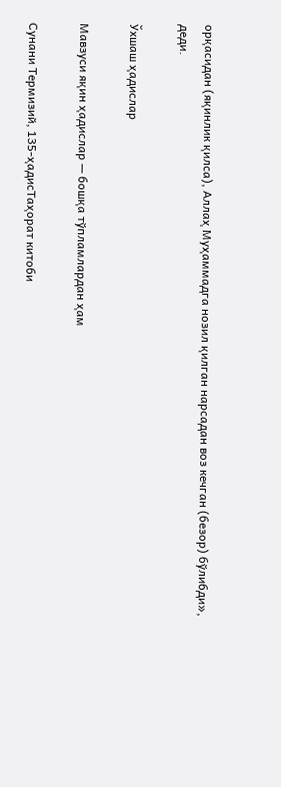орқасидан (яқинлик қилса), Аллаҳ Муҳаммадга нозил қилган нарсадан воз кечган (безор) бўлибди», деди.

Ўхшаш ҳадислар

Мавзуси яқин ҳадислар — бошқа тўпламлардан ҳам

Сунани Термизий, 135-ҳадисТаҳорат китоби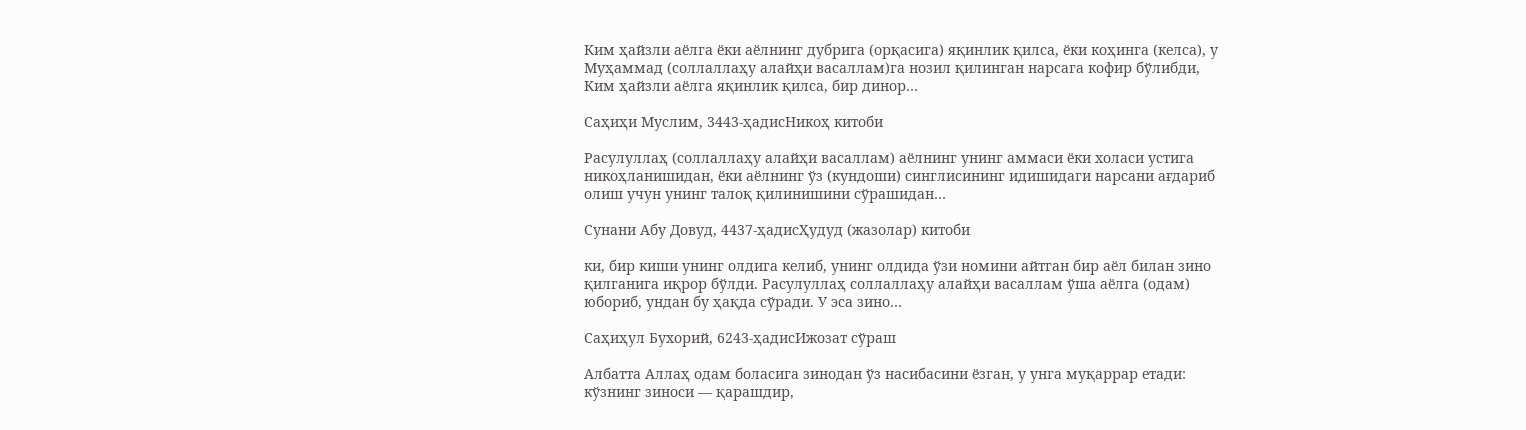Ким ҳайзли аёлга ёки аёлнинг дубрига (орқасига) яқинлик қилса, ёки коҳинга (келса), у Муҳаммад (соллаллаҳу алайҳи васаллам)га нозил қилинган нарсага кофир бўлибди, Ким ҳайзли аёлга яқинлик қилса, бир динор…

Саҳиҳи Муслим, 3443-ҳадисНикоҳ китоби

Расулуллаҳ (соллаллаҳу алайҳи васаллам) аёлнинг унинг аммаси ёки холаси устига никоҳланишидан, ёки аёлнинг ўз (кундоши) синглисининг идишидаги нарсани ағдариб олиш учун унинг талоқ қилинишини сўрашидан…

Сунани Абу Довуд, 4437-ҳадисҲудуд (жазолар) китоби

ки, бир киши унинг олдига келиб, унинг олдида ўзи номини айтган бир аёл билан зино қилганига иқрор бўлди. Расулуллаҳ соллаллаҳу алайҳи васаллам ўша аёлга (одам) юбориб, ундан бу ҳақда сўради. У эса зино…

Саҳиҳул Бухорий, 6243-ҳадисИжозат сўраш

Албатта Аллаҳ одам боласига зинодан ўз насибасини ёзган, у унга муқаррар етади: кўзнинг зиноси — қарашдир,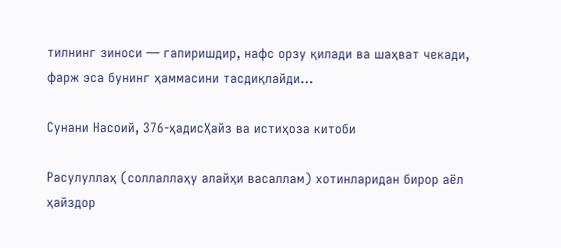тилнинг зиноси — гапиришдир, нафс орзу қилади ва шаҳват чекади, фарж эса бунинг ҳаммасини тасдиқлайди…

Сунани Насоий, 376-ҳадисҲайз ва истиҳоза китоби

Расулуллаҳ (соллаллаҳу алайҳи васаллам) хотинларидан бирор аёл ҳайздор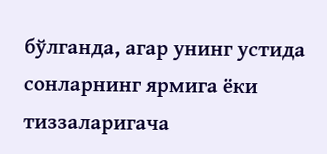бўлганда, агар унинг устида сонларнинг ярмига ёки тиззаларигача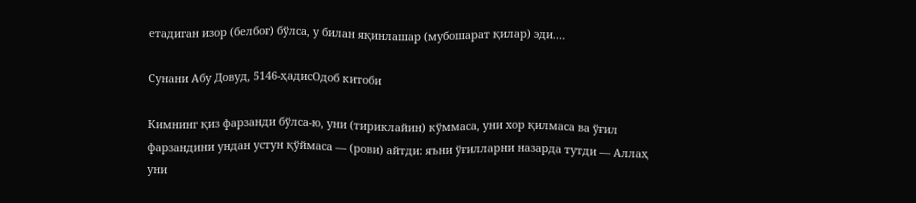етадиган изор (белбоғ) бўлса, у билан яқинлашар (мубошарат қилар) эди.…

Сунани Абу Довуд, 5146-ҳадисОдоб китоби

Кимнинг қиз фарзанди бўлса-ю, уни (тириклайин) кўммаса, уни хор қилмаса ва ўғил фарзандини ундан устун қўймаса — (рови) айтди: яъни ўғилларни назарда тутди — Аллаҳ уни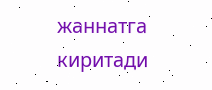жаннатга киритади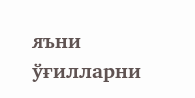яъни ўғилларни